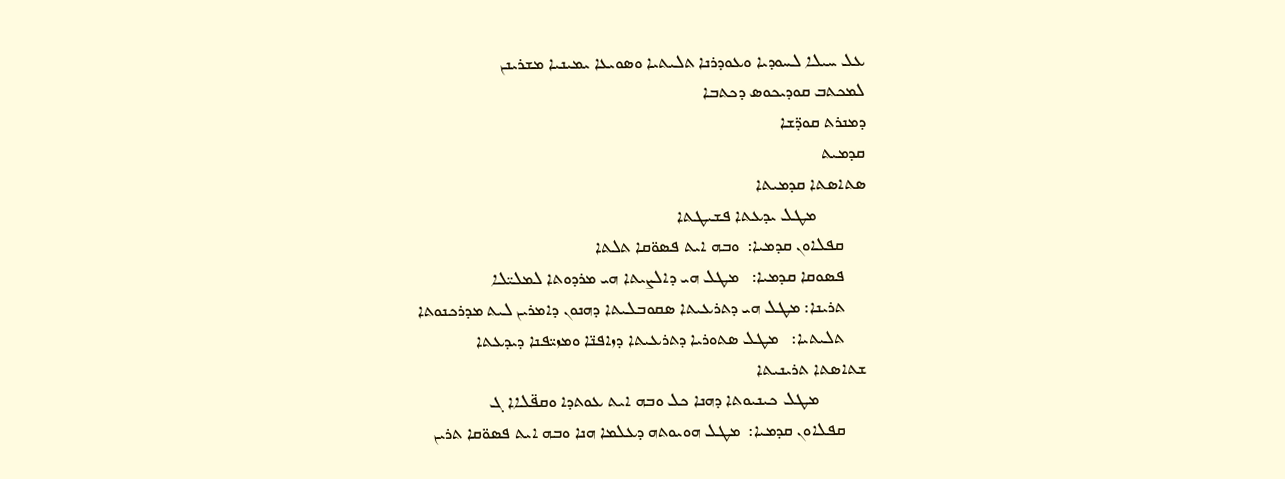ܥܠ ܚܝܠܐ ܠܚܘܕܝܐ ܘܥܘܕܪܢܐ ܬܠܝܬܝܐ ܘܣܘܝܥܐ ܝܡܝܢܝܐ ܡܫܪܝܢܢ
ܠܡܟܬܒ ܩܘܕܝܟܘܣ ܕܟܬܒܐ
ܕܡܢܪܬ ܩܘܕ̈ܫܐ
ܩܕܡܝܬ
ܣܬܐܣܬܐ ܩܕܡܝܬܐ
           ܡܛܠ ܝܕܥܬܐ ܦܫܝܛܬܐ
     ܩܦܠܐܘܢ ܩܕܡܝܐ:  ܘܒܗ ܐܝܬ ܦܣܘ̈ܩܐ ܬܠܬܐ
     ܦܣܘܩܐ ܩܕܡܝܐ:   ܡܛܠ ܗܝ ܕܐܠܨܝܬܐ ܗܝ ܡܪܕܘܬܐ ܠܡܠܝ̈ܠܐ
     ܬܪܝܢܐ: ܡܛܠ ܗܝ ܕܬܪܥܝܬܐ ܣܩܘܒܠܝܬܐ ܕܗܢܘܢ ܕܐܡܪܝܢ ܠܝܬ ܡܕܪܟܢܘܬܐ
     ܬܠܝܬܝܐ:   ܡܛܠ ܣܬܘܪܝܐ ܕܬܪܥܝܬܐ ܕܙܐܦܢ̈ܐ ܘܡܙܝ̈ܦܢܐ ܕܝܕܥܬܐ
ܫܬܐܣܬܐ ܬܪܝܢܝܬܐ
           ܡܛܠ ܟܝܢܝܘܬܐ ܕܗܢܐ ܟܠ ܘܒܗ ܐܝܬ ܥܘܬܕܐ ܘܩܦ̈ܠܐܐ ܓ
     ܩܦܠܐܘܢ ܩܕܡܝܐ:  ܡܛܠ ܗܘܝܘܬܗ ܕܥܠܡܐ ܗܢܐ ܘܒܗ ܐܝܬ ܦܣܘ̈ܩܐ ܬܪܝܢ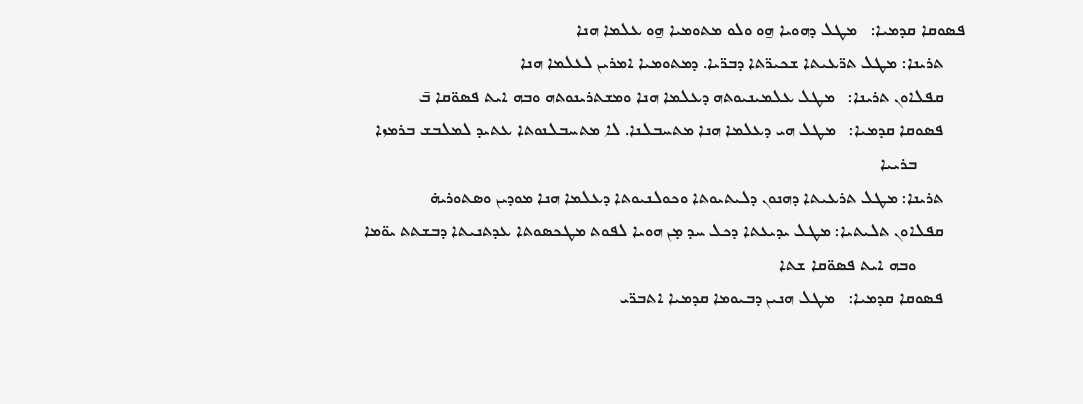ܦܣܘܩܐ ܩܕܡܝܐ:   ܡܛܠ ܕܗܘܝܐ ܗ̱ܘ ܘܠܘ ܡܬܘܡܝܐ ܗ̱ܘ ܥܠܡܐ ܗܢܐ
     ܬܪܝܢܐ: ܡܛܠ ܬܪ̈ܥܝܬܐ ܫܟܝܪ̈ܬܐ ܕܒܪ̈ܝܐ. ܕܡܬܘܡܝܐ ܐܡܪܝܢ ܠܥܠܡܐ ܗܢܐ
     ܩܦܠܐܘܢ ܬܪܝܢܐ:   ܡܛܠ ܥܠܡܝܢܝܘܬܗ ܕܥܠܡܐ ܗܢܐ ܘܡܫܬܪܝܢܘܬܗ ܘܒܗ ܐܝܬ ܦܣܘ̈ܩܐ ܒ̄
     ܦܣܘܩܐ ܩܕܡܝܐ:   ܡܛܠ ܗܝ ܕܥܠܡܐ ܗܢܐ ܡܬܚܒܠܢܐ. ܠܐ ܡܬܚܒܠܢܘܬܐ ܥܬܝܕ ܠܡܠܒܫ ܒܪܡܙܐ
           ܒܪܝܝܐ
     ܬܪܝܢܐ: ܡܛܠ ܬܪܥܝܬܐ ܕܗܢܘܢ ܕܠܝܬܝܘܬܐ ܘܟܘܠܢܝܘܬܐ ܕܥܠܡܐ ܗܢܐ ܡܘܕܝܢ ܘܣܬܘܪܝܗ̇
     ܩܦܠܐܘܢ ܬܠܝܬܝܐ: ܡܛܠ ܝܕܝܥܬܐ ܕܟܠ ܚܕ ܡ̣ܢ ܗܘܝܐ ܠܦܘܬ ܡܛܟܣܘܬܐ ܥܕܬܢܝܬܐ ܕܒܫܬܬ ܝܘ̈ܡܐ
           ܘܒܗ ܐܝܬ ܦܣܘ̈ܩܐ ܫܬܐ
     ܦܣܘܩܐ ܩܕܡܝܐ:   ܡܛܠ ܗܢܝܢ ܕܒܝܘܡܐ ܩܕܡܝܐ ܐܬܒܪ̈ܝ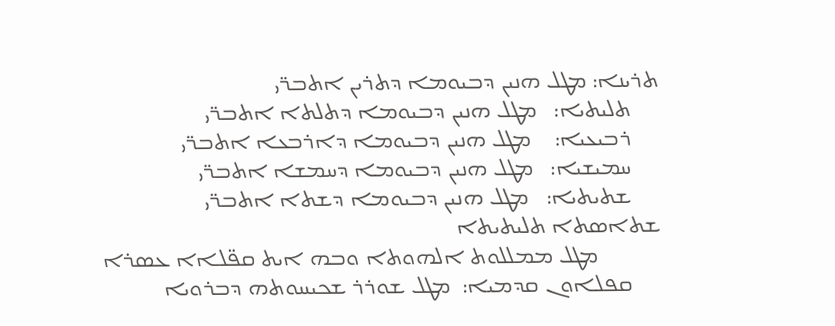ܬܪܝܢܐ: ܡܛܠ ܗܢܝܢ ܕܒܝܘܡܐ ܕܬܪܝܢ ܐܬܒܪ̈ܝ
     ܬܠܝܬܝܐ:   ܡܛܠ ܗܢܝܢ ܕܒܝܘܡܐ ܕܬܠܬܐ ܐܬܒܪ̈ܝ
     ܪܒܝܥܝܐ:    ܡܛܠ ܗܢܝܢ ܕܒܝܘܡܐ ܕܐܪܒܥܐ ܐܬܒܪ̈ܝ
     ܚܡܝܫܝܐ:   ܡܛܠ ܗܢܝܢ ܕܒܝܘܡܐ ܕܚܡܫܐ ܐܬܒܪ̈ܝ
     ܫܬܝܬܝܐ:   ܡܛܠ ܗܢܝܢ ܕܒܝܘܡܐ ܕܫܬܐ ܐܬܒܪ̈ܝ
ܫܬܐܣܬܐ ܬܠܝܬܝܬܐ
           ܡܛܠ ܡܡܠܠܘܬ ܐܠܗܘܬܐ ܘܒܗ ܐܝܬ ܩܦ̈ܠܐܐ ܥܣܪܐ
     ܩܦܠܐܘܢ ܩܕܡܝܐ:  ܡܛܠ ܫܘܪܪ ܫܟܝܚܘܬܗ ܕܒܪܘܝܐ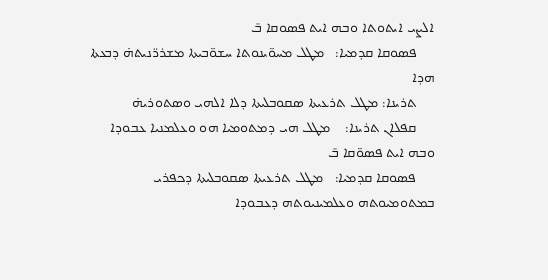ܐܠܨܝ ܐܝܬܘܬܐ ܘܒܗ ܐܝܬ ܦܣܘܩܐ ܒ̄
     ܦܣܘܩܐ ܩܕܡܝܐ:   ܡܛܠ ܡܚܘ̈ܝܢܘܬܐ ܚܫܘ̈ܒܝܬܐ ܡܫܪܪ̈ܢܝܬܗ̇ ܕܒܥܬܐ ܗܕܐ
     ܬܪܝܢܐ: ܡܛܠ ܬܪܥܝܬܐ ܣܩܘܒܠܝܬܐ ܕܠܐ ܐܠܗܝ ܘܣܬܘܪܝܗ̇
     ܩܦܠܐܢ ܬܪܝܢܐ:    ܡܛܠ ܗܝ ܕܡܬܘܡܝܐ ܗܘ ܘܥܠܡܢܝܐ ܥܒܘܕܐ ܘܒܗ ܐܝܬ ܦܣܘ̈ܩܐ ܒ̄
     ܦܣܘܩܐ ܩܕܡܝܐ:   ܡܛܠ ܬܪܥܝܬܐ ܣܩܘܒܠܝܬܐ ܕܟܦܪܝ ܒܡܬܘܡܝܘܬܗ ܘܥܠܡܝܢܝܘܬܗ ܕܥܒܘܕܐ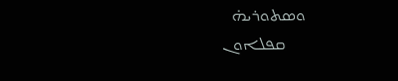ܘܣܬܘܪܝܗ̇
     ܩܦܠܐܘܢ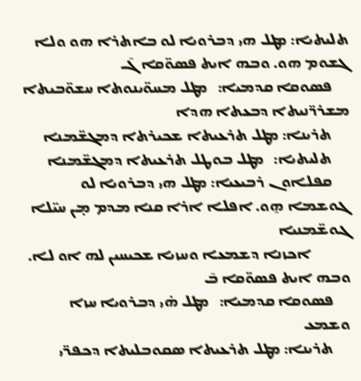ܬܠܝܬܝܐ: ܡܛܠ ܗܝ ܕܒܪܘܝܐ ܠܘ ܒܐܬܪܐ ܗܘ ܘܠܐ ܓܫܘܡ ܗܘ. ܘܒܗ ܐܝܬ ܦܣܘ̈ܩܐ ܓ̄
     ܦܣܘܩܐ ܩܕܡܝܐ:   ܡܛܠ ܡܚܘ̈ܝܢܘܬܐ ܚܫܘ̈ܒܝܬܐ ܡܫܪܪ̈ܢܝܬܐ ܕܒܥܬܐ ܗܕܐ
     ܬܪܝܢܐ: ܡܛܠ ܬܪܥܝܬܐ ܫܟܝܪܬܐ ܕܡܓܫ̈ܡܢܐ
     ܬܠܝܬܝܐ:   ܡܛܠ ܒܘܛܠ ܬܪܥܝܬܐ ܕܡܓܫ̈ܡܢܐ
     ܩܦܠܐܘܢ ܪܒܝܥܝܐ: ܡܛܠ ܗܝ ܕܒܪܘܝܐ ܠܘ ܓܘܫܡܐ ܗ̱ܘ. ܐܦܠܐ ܐܪܐ ܩܢܐ ܡܕܡ ܡ̣ܢ ܚܝ̈ܠܐ ܓܘܫ̈ܡܢܝܐ
           ܐܟܙܢܐ ܕܫܡܥܐ ܘܚܙܝܐ ܫܟܝܚܝܢ ܠܗ ܐܘ ܠܐ. ܘܒܗ ܐܝܬ ܦܣܘ̈ܩܐ ܒ̄
     ܦܣܘܩܐ ܩܕܡܝܐ:   ܡܛܠ ܗ̇ܝ ܕܒܪܘܝܐ ܚܙܐ ܘܫܡܥ
     ܬܪܝܢܐ: ܡܛܠ ܬܪܥܝܬܐ ܣܩܘܒܠܝܬܐ ܕܟܦܪ̈ܝ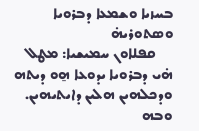ܒܚܙܝܐ ܘܫܡܥܐ ܕܒܪܘܝܐ ܘܣܬܘܪܝܗ̇
     ܩܦܠܐܘܢ ܚܡܝܫܝܐ: ܡܛܠ ܗ̇ܝ ܕܒܪܘܝܐ ܝܕܘܥܐ ܗ̱ܘ ܕܝܬܗ ܘܕܟܠܗܝܢ ܗܠܝܢ ܕܐܝܬܝܗܝܢ. ܘܒܗ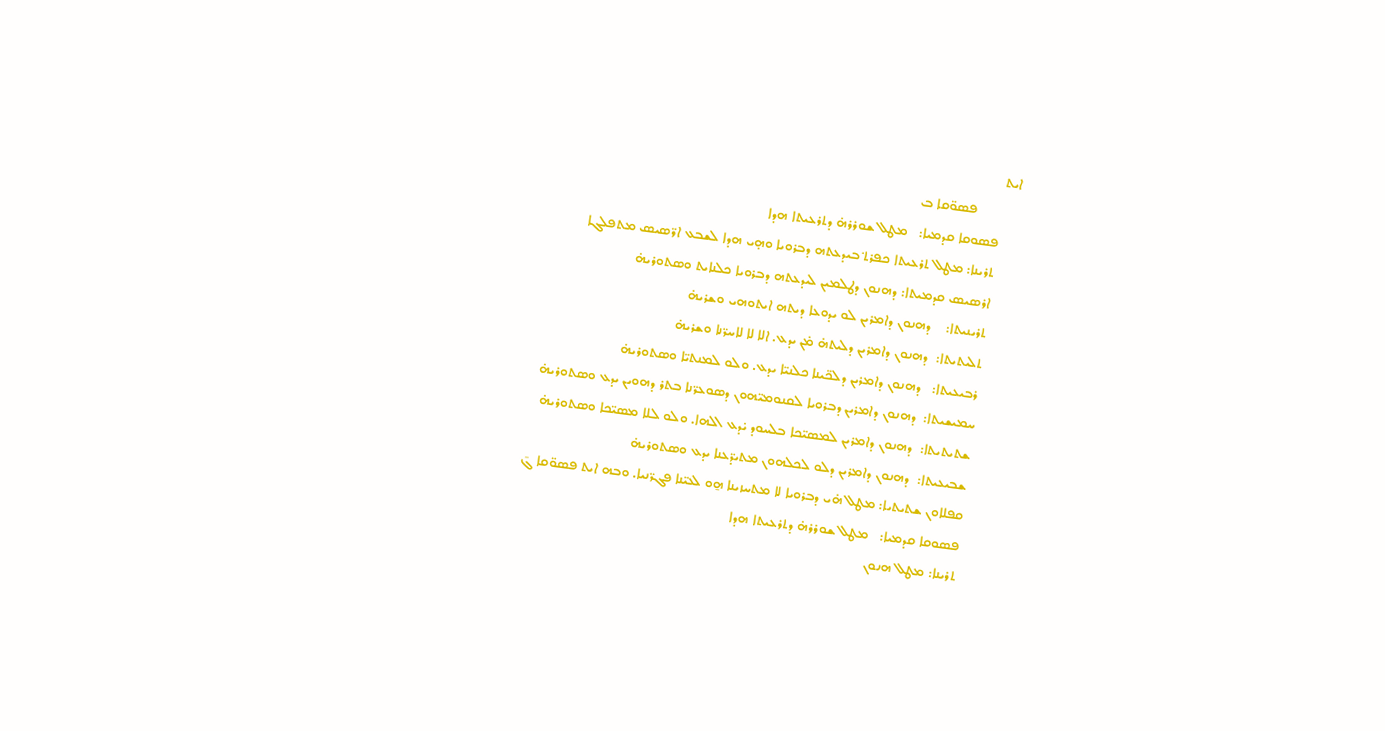ܐܝܬ
            ܦܣܘ̈ܩܐ ܒ
     ܦܣܘܩܐ ܩܕܡܝܐ:   ܡܛܠ ܫܘܪܪܗ̇ ܕܬܪܥܝܬܐ ܗܕܐ
     ܬܪܝܢܐ: ܡܛܠ ܬܪܥܝܬܐ ܟܦܪܬ݀ ܒܝܕܥܬܗ ܕܒܪܘܝܐ ܘܗ̣ܝ ܗܕܐ ܠܫܒܥ ܐܪ̈ܣܝܣ ܡܬܦܠܓܐ
     ܐܪܣܝܣ ܩܕܡܝܬܐ: ܕܗܢܘܢ ܕܛܠܡܝܢ ܠܝܕܥܬܗ ܕܒܪܘܝܐ ܟܠܢܐܝܬ ܘܣܬܘܪܝܗ̇
     ܬܪܝܢܝܬܐ:    ܕܗܢܘܢ ܕܐܡܪܝܢ ܠܘ ܝܕܘܥܐ ܕܝܬܗ ܐܝܬܘܗܝ ܘܫܪܝܗ̇
     ܬܠܝܬܝܬܐ:  ܕܗܢܘܢ ܕܐܡܪܝܢ ܕܠܝܬܗ̇ ܡ̇ܢ ܝܕܥ. ܐܠܐ ܠܐ ܠܐܚܪ̈ܢܐ ܘܫܪܝܗ̇
     ܪܒܝܥܝܬܐ:   ܕܗܢܘܢ ܕܐܡܪܝܢ ܕܠܟ̈ܝܢܐ ܟܠܢܝ̈ܐ ܝܕܥ. ܘܠܘ ܠܡܢܬܝ̈ܐ ܘܣܬܘܪܝܗ̇
     ܚܡܝܫܝܬܐ:  ܕܗܢܘܢ ܕܐܡܪܝܢ ܕܒܪܘܝܐ ܠܩܢܘܡܝ̈ܗܘܢ ܕܣܘܥܪ̈ܢܐ ܒܬܪ ܕܗܘܝܢ ܝܕܥ ܘܣܬܘܪܝܗ̇
     ܫܬܝܬܝܬܐ:  ܕܗܢܘܢ ܕܐܡܪܝܢ ܠܡܣܝ̈ܟܐ ܒܠܚܘܕ ܝ̇ܕܥ ܐܠܗܐ. ܘܠܘ ܠܠܐ ܡܣܝ̈ܟܐ ܘܣܬܘܪܝܗ̇
     ܫܒܝܥܝܬܐ:  ܕܗܢܘܢ ܕܐܡܪܝܢ ܕܠܘ ܠܟܠܗܘܢ ܡܬܝܕ̈ܥܢܐ ܝܕܥ ܘܣܬܘܪܝܗ̇
     ܩܦܠܐܘܢ ܫܬܝܬܝܐ: ܡܛܠ ܗ̇ܝ ܕܒܪܘܝܐ ܠܐ ܡܬܚܙܝܢܐ ܗ̱ܘ ܠܥܝ̈ܢܐ ܦܓܪ̈ܢܝܐ. ܘܒܗ ܐܝܬ ܦܣܘ̈ܩܐ ܓ̄
     ܦܣܘܩܐ ܩܕܡܝܐ:   ܡܛܠ ܫܘܪܪܗ̇ ܕܬܪܥܝܬܐ ܗܕܐ
     ܬܪܝܢܐ: ܡܛܠ ܗܢܘܢ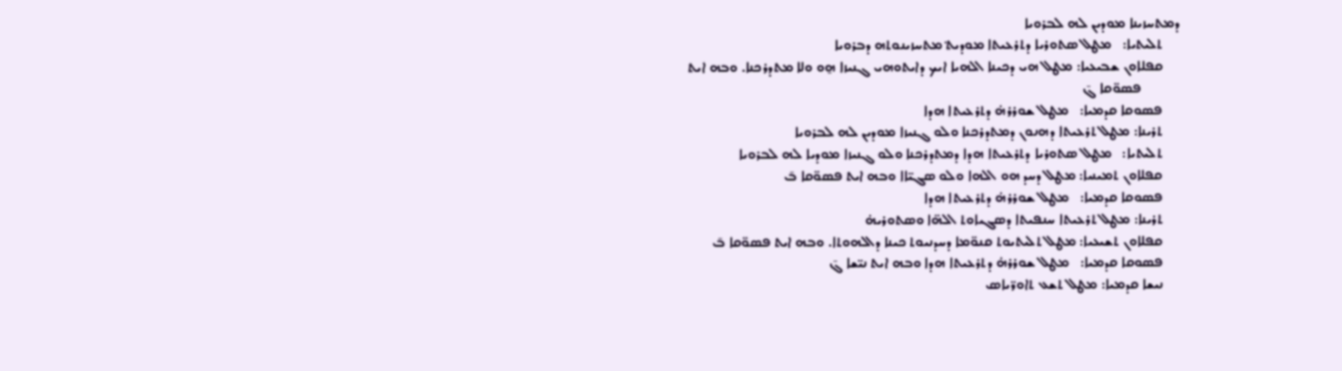ܕܡܬܚܙܝܢܐ ܡܘܕܝܢ ܠܗ ܠܒܪܘܝܐ
     ܬܠܝܬܝܐ:   ܡܛܠ ܣܬܘܪܝܐ ܕܬܪܥܝܬܐ ܡܘܕܝܬ݀ ܡܬܚܙܝܢܘܬܗ ܕܒܪܘܝܐ
     ܩܦܠܐܘܢ ܫܒܝܥܝܐ: ܡܛܠ ܗܝ ܕܟܝܢܐ ܐܠܗܝܐ ܐܝܟ ܕܐܝܬܘܗܝ ܓܢܝܙܐ ܗ̱ܘ ܘܠܐ ܡܬܕܪܟܢܐ. ܘܒܗ ܐܝܬ
           ܦܣܘ̈ܩܐ ܓ̄
     ܦܣܘܩܐ ܩܕܡܝܐ:   ܡܛܠ ܫܘܪܪܗ̇ ܕܬܪܥܝܬܐ ܗܕܐ
     ܬܪܝܢܐ: ܡܛܠ ܬܪܥܝܬܐ ܕܗܢܘܢ ܕܡܬܕܪܟܢܐ ܘܠܘ ܓܢܝܙܐ ܡܘܕܝܢ ܠܗ ܠܒܪܘܝܐ
     ܬܠܝܬܝܐ:   ܡܛܠ ܣܬܘܪܝܐ ܕܬܪܥܝܬܐ ܗܕܐ ܕܡܬܕܪܟܢܐ ܘܠܘ ܓܢܝܙܐ ܡܘܕܝܐ ܠܗ ܠܒܪܘܝܐ
     ܩܦܠܐܘܢ ܬܡܝܢܝܐ: ܡܛܠ ܕܚܕ ܗܘ ܐܠܗܐ ܘܠܘ ܣܓܝ̈ܐܐ ܘܒܗ ܐܝܬ ܦܣܘ̈ܩܐ ܒ̄
     ܦܣܘܩܐ ܩܕܡܝܐ:   ܡܛܠ ܫܘܪܪܗ̇ ܕܬܪܥܝܬܐ ܗܕܐ
     ܬܪܝܢܐ: ܡܛܠ ܬܪܥܝܬܐ ܚܢܦܝܬܐ ܕܣܓܝܐܘܬ ܐܠܗ̈ܐ ܘܣܬܘܪܝܗ̇
     ܩܦܠܐܘܢ ܬܫܝܥܝܐ: ܡܛܠ ܬܠܝܬܝܘܬ ܩܢܘ̈ܡܐ ܕܚܕܢܝܘܬ ܟܝܢܐ ܕܐܠܗܘܬܐ. ܘܒܗ ܐܝܬ ܦܣܘ̈ܩܐ ܒ̄
     ܦܣܘܩܐ ܩܕܡܝܐ:   ܡܛܠ ܫܘܪܪܗ̇ ܕܬܪܥܝܬܐ ܗܕܐ ܘܒܗ ܐܝܬ ܢܝ̈ܫܐ ܓ̄
     ܢܝܫܐ ܩܕܡܝܐ: ܡܛܠ ܬܫܥ ܬܐܘܪ̈ܝܐܣ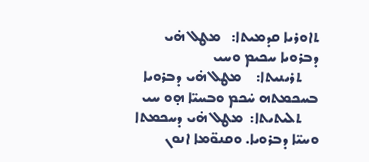ܬܐܘܪܝܐ ܩܕܡܝܬܐ:   ܡܛܠ ܗ̇ܝ ܕܒܪܘܝܐ ܚܟܝܡ ܘܚܝ
     ܬܪܝܢܝܬܐ:    ܡܛܠ ܗ̇ܝ ܕܒܪܘܝܐ ܒܚܟܡܬܗ ܚ̇ܟܡ ܘܒܚܝ̈ܐ ܗ̣ܘ ܚܝ
     ܬܠܝܬܝܬܐ:  ܡܛܠ ܗ̇ܝ ܕܚܟܡܬܐ ܘܚܝ̈ܐ ܕܒܪܘܝܐ. ܘܩܢܘ̈ܡܐ ܐܢܘܢ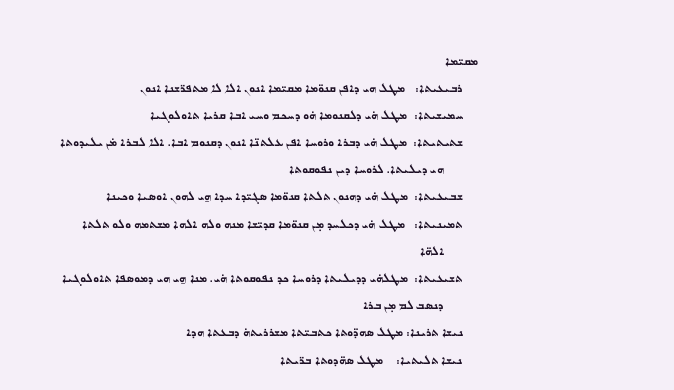ܡܩܝ̈ܡܐ
     ܪܒܝܥܝܬܐ:   ܡܛܠ ܗܝ ܕܐܦܢ ܩܢܘ̈ܡܐ ܡܩܝ̈ܡܐ ܐܢܘܢ ܐܠܐ ܠܐ ܡܬܦܪ̈ܫܢܐ ܐܢܘܢ
     ܚܡܝܫܝܬܐ:  ܡܛܠ ܗ̇ܝ ܕܠܩܢܘܡܐ ܗ̇ܘ ܕܚܟܡ ܘܚܝ ܐܒܐ ܩܪܝܐ ܬܐܘܠܘܓܝܐ
     ܫܬܝܬܝܬܐ:  ܡܛܠ ܗ̇ܝ ܕܒܪܐ ܘܪܘܚܐ ܐܦܢ ܥܠܬܢ̈ܐ ܐܢܘܢ ܕܩܢܘܡ ܐܒܐ. ܐܠܐ ܠܒܪܐ ܡ̇ܢ ܝܠܝܕܘܬܐ
           ܗܝ ܕܝܠܝܬܐ. ܠܪܘܚܐ ܕܝܢ ܢܦܘܩܘܬܐ
     ܫܒܝܥܝܬܐ:  ܡܛܠ ܗ̇ܝ ܕܗܢܘܢ ܬܠܬܐ ܩܢܘ̈ܡܐ ܣܓܝ̈ܕܐ ܚܕܐ ܗ̱ܝ ܠܗܘܢ ܐܘܣܝܐ ܘܟܝܢܐ
     ܬܡܝܢܝܬܐ:   ܡܛܠ ܗ̇ܝ ܕܟܠܚܕ ܡ̣ܢ ܩܢܘ̈ܡܐ ܩܕܝ̈ܫܐ ܡܢܗ ܘܠܗ ܐܠܗܐ ܡܫܬܡܗ ܘܠܘ ܬܠܬܐ
           ܐܠܗ̈ܐ
     ܬܫܝܥܝܬܐ:  ܡܛܠܗ̇ܝ ܕܕܝܠܝܬܐ ܕܪܘܚܐ ܟܕ ܢܦܘܩܘܬܐ ܗ̇ܝ. ܡܢܐ ܗ̱ܝ ܗܝ ܕܡܘܣܦܐ ܬܐܘܠܘܓܝܐ
           ܕܢܣܒ ܠܡ ܡ̣ܢ ܒܪܐ
     ܢܝܫܐ ܬܪܝܢܐ: ܡܛܠ ܣܗܕ̈ܘܬܐ ܟܬܒܝ̈ܬܐ ܡܫܪܪܝܬܗ̇ ܕܒܥܬܐ ܗܕܐ
     ܢܝܫܐ ܬܠܝܬܝܐ:    ܡܛܠ ܣܗ̈ܕܘܬܐ ܒܪ̈ܝܬܐ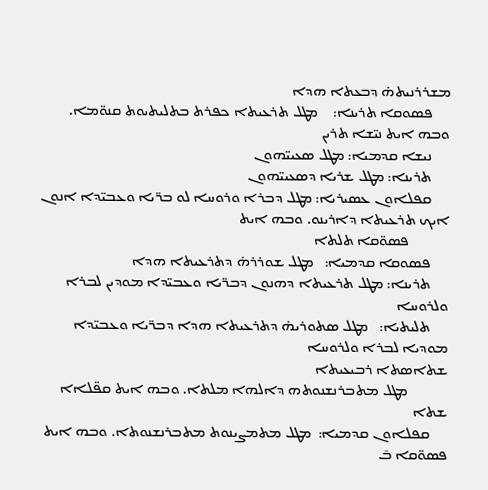ܡܫܪܪܢܝܬܗ̇ ܕܒܥܬܐ ܗܕܐ
     ܦܣܘܩܐ ܬܪܝܢܐ:    ܡܛܠ ܬܪܥܝܬܐ ܟܦܪܬ ܒܬܠܝܬܝܘܬ ܩܢܘ̈ܡܐ. ܘܒܗ ܐܝܬ ܢܝ̈ܫܐ ܬܪܝܢ
     ܢܝܫܐ ܩܕܡܝܐ: ܡܛܠ ܣܥܝܝ̈ܗܘܢ
     ܬܪܝܢܐ: ܡܛܠ ܫܪܝܐ ܕܣܥܝܝ̈ܗܘܢ
     ܩܦܠܐܘܢ ܥܣܝܪܝܐ: ܡܛܠ ܕܒܪܐ ܘܪܘܚܐ ܠܘ ܒܪ̈ܝܐ ܘܥܒܝ̈ܕܐ ܐܢܘܢ ܐܝܟ ܬܪܥܝܬܐ ܕܐܪܝܢܘ. ܘܒܗ ܐܝܬ
           ܦܣܘ̈ܩܐ ܬܠܬܐ
     ܦܣܘܩܐ ܩܕܡܝܐ:   ܡܛܠ ܫܘܪܪܗ̇ ܕܬܪܥܝܬܐ ܗܕܐ
     ܬܪܝܢܐ: ܡܛܠ ܬܪܥܝܬܐ ܕܗܢܘܢ ܕܒܪ̈ܝܐ ܘܥܒܝ̈ܕܐ ܡܘܕܝܢ ܠܒܪܐ ܘܠܪܘܚܐ
     ܬܠܝܬܝܐ:   ܡܛܠ ܣܬܘܪܝܗ̇ ܕܬܪܥܝܬܐ ܗܕܐ ܕܒܪ̈ܝܐ ܘܥܒܝ̈ܕܐ ܡܘܕܝܐ ܠܒܪܐ ܘܠܪܘܚܐ
ܫܬܐܣܬܐ ܪܒܝܥܝܬܐ
           ܡܛܠ ܡܬܒܪܢܫܢܘܬܗ ܕܐܠܗܐ ܡܠܬܐ. ܘܒܗ ܐܝܬ ܩܦ̈ܠܐܐ ܫܬܐ
     ܩܦܠܐܘܢ ܩܕܡܝܐ:  ܡܛܠ ܡܬܡܨܝܢܘܬ ܡܬܒܪܢܫܢܘܬܐ. ܘܒܗ ܐܝܬ ܦܣܘ̈ܩܐ ܒ̄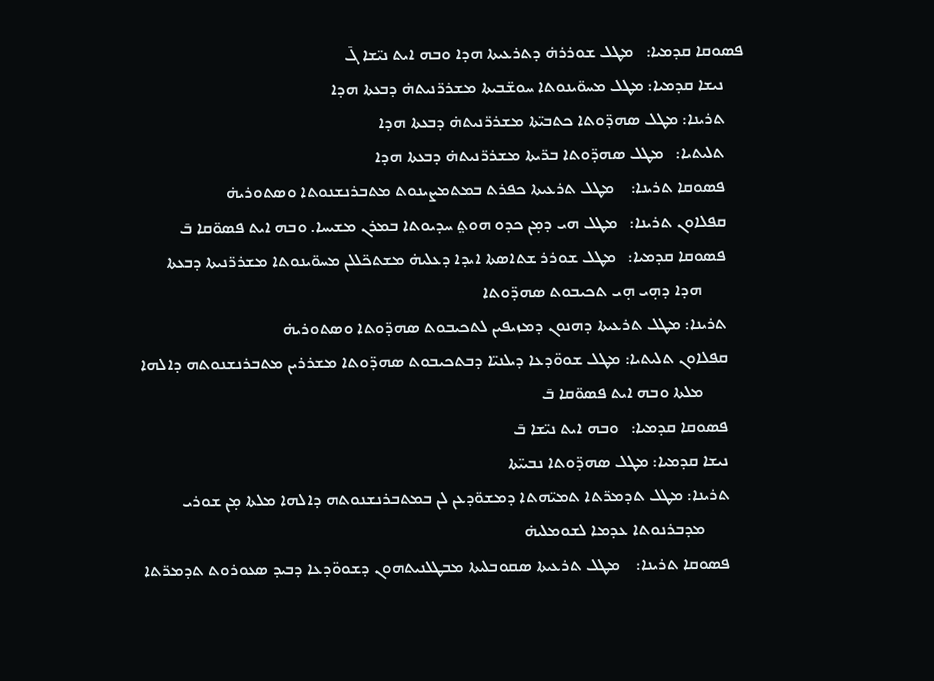ܦܣܘܩܐ ܩܕܡܝܐ:   ܡܛܠ ܫܘܪܪܗ̇ ܕܬܪܥܝܬܐ ܗܕܐ ܘܒܗ ܐܝܬ ܢܝ̈ܫܐ ܓ̄
     ܢܝܫܐ ܩܕܡܝܐ: ܡܛܠ ܡܚܘ̈ܝܢܘܬܐ ܚܘܫ̈ܒܝܬܐ ܡܫܪܪ̈ܢܝܬܗ̇ ܕܒܥܬܐ ܗܕܐ
     ܬܪܝܢܐ: ܡܛܠ ܣܗܕ̈ܘܬܐ ܟܬܒܝ̈ܬܐ ܡܫܪܪ̈ܢܝܬܗ̇ ܕܒܥܬܐ ܗܕܐ
     ܬܠܝܬܝܐ:   ܡܛܠ ܣܗܕ̈ܘܬܐ ܒܪ̈ܝܬܐ ܡܫܪܪ̈ܢܝܬܗ̇ ܕܒܥܬܐ ܗܕܐ
     ܦܣܘܩܐ ܬܪܝܢܐ:    ܡܛܠ ܬܪܥܝܬܐ ܟܦܪܬ ܒܡܬܡܨܝܢܘܬ ܡܬܒܪܢܫܢܘܬܐ ܘܣܬܘܪܝܗ̇
     ܩܦܠܐܘܢ ܬܪܝܢܐ:   ܡܛܠ ܗܝ ܕܡ̣ܢ ܟܕܘ ܗܘܬ݀ ܚܕܝܘܬܐ ܒܡܪܢ ܡܫܝܚܐ. ܘܒܗ ܐܝܬ ܦܣܘ̈ܩܐ ܒ̄
     ܦܣܘܩܐ ܩܕܡܝܐ:   ܡܛܠ ܫܘܪܪ ܫܬܐܣܬܐ ܐܝܕܐ ܕܥܠܝܗ̇ ܡܫܬܟ̈ܠܠܢ ܡܚܘ̈ܝܢܘܬܐ ܡܫܪܪ̈ܢܝܬܐ ܕܒܥܬܐ
           ܗܕܐ ܕܗ̣ܝ ܗ̣ܝ ܬܟܝܒܘܬ ܣܗܕ̈ܘܬܐ
     ܬܪܝܢܐ: ܡܛܠ ܬܪܥܝܬܐ ܕܗܢܘܢ ܕܡܙܝܦܝܢ ܠܬܟܝܒܘܬ ܣܗܕ̈ܘܬܐ ܘܣܬܘܪܝܗ̇
     ܩܦܠܐܘܢ ܬܠܝܬܝܐ: ܡܛܠ ܫܘܘ̈ܕܥܐ ܕܝܠܢܝ̈ܐ ܕܒܬܟܝܒܘܬ ܣܗܕ̈ܘܬܐ ܡܫܪܪܝܢ ܡܬܒܪܢܫܢܘܬܗ ܕܐܠܗܐ
           ܡܠܬܐ ܘܒܗ ܐܝܬ ܦܣܘ̈ܩܐ ܒ̄
     ܦܣܘܩܐ ܩܕܡܝܐ:   ܘܒܗ ܐܝܬ ܢܝ̈ܫܐ ܒ̄
     ܢܝܫܐ ܩܕܡܝܐ: ܡܛܠ ܣܗܕ̈ܘܬܐ ܢܒܝܝ̈ܬܐ
     ܬܪܝܢܐ: ܡܛܠ ܬܕܡܪ̈ܬܐ ܬܡܝ̈ܗܬܐ ܕܡܫܘ̈ܕܥܢ ܠܢ ܒܡܬܒܪܢܫܢܘܬܗ ܕܐܠܗܐ ܡܠܬܐ ܡ̣ܢ ܫܘܪܝ
           ܡܕܒܪܢܘܬܐ ܥܕܡܐ ܠܫܘܡܠܝܗ̇
     ܦܣܘܩܐ ܬܪܝܢܐ:    ܡܛܠ ܬܪܥܝܬܐ ܣܩܘܒܠܝܬܐ ܡܒܛܠܢܝܬܗܘܢ ܕܫܘܘ̈ܕܥܐ ܕܒܝܕ ܣܥܘܪܘܬ ܬܕܡܪ̈ܬܐ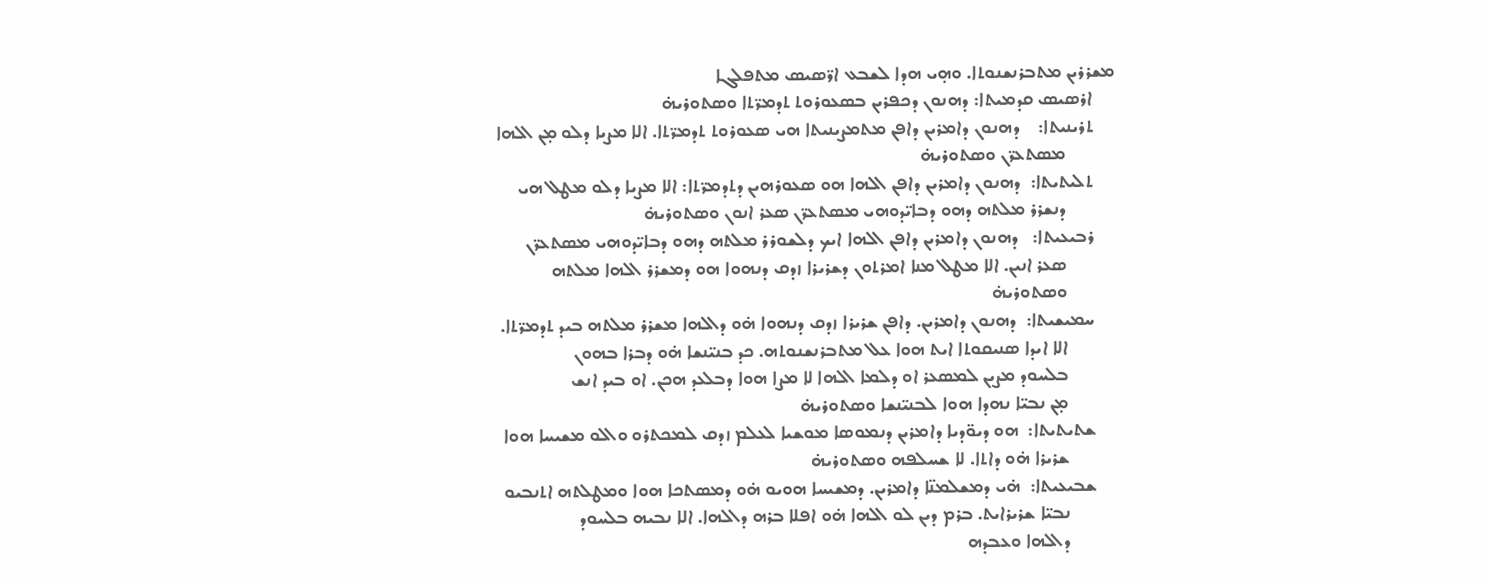ܡܫܪܪܝܢ ܡܬܒܪܢܫܢܘܬܐ. ܘܗ̣ܝ ܗܕܐ ܠܫܒܥ ܐܪ̈ܣܝܣ ܡܬܦܠܓܐ
     ܐܪܣܝܣ ܩܕܡܝܬܐ: ܕܗܢܘܢ ܕܟܦܪܝܢ ܒܣܥܘܪܘܬ ܬܕܡܪ̈ܬܐ ܘܣܬܘܪܝܗ̇
     ܬܪܝܢܝܬܐ:    ܕܗܢܘܢ ܕܐܡܪܝܢ ܕܐܦܢ ܡܬܡܨܝܢܝܬܐ ܗܝ ܣܥܘܪܘܬ ܬܕܡܪ̈ܬܐ. ܐܠܐ ܡܨܝܐ ܕܠܘ ܡ̣ܢ ܐܠܗܐ
           ܡܣܬܥܪ̈ܢ ܘܣܬܘܪܝܗ̇
     ܬܠܝܬܝܬܐ:  ܕܗܢܘܢ ܕܐܡܪܝܢ ܕܐܦܢ ܐܠܗܐ ܗܘ ܣܥܘܪܗܝܢ ܕܬܕܡܪ̈ܬܐ: ܐܠܐ ܡܨܝܐ ܕܠܘ ܡܛܠ ܗܝ
           ܕܢܫܪܪ ܡܠܬܗ ܕܗܘ ܕܒܐܝ̈ܕܘܗܝ ܡܣܬܥܪ̈ܢ ܣܥܪ ܐܢܘܢ ܘܣܬܘܪܝܗ̇
     ܪܒܝܥܝܬܐ:   ܕܗܢܘܢ ܕܐܡܪܝܢ ܕܐܦܢ ܐܠܗܐ ܐܝܟ ܕܠܫܘܪܪ ܡܠܬܗ ܕܗܘ ܕܒܐܝ̈ܕܘܗܝ ܡܣܬܥܪ̈ܢ
           ܣܥܪ ܐܢܝܢ. ܐܠܐ ܡܛܠ ܡܢܐ ܐܡܪܬܘܢ ܕܫܪܝܪܐ ܙܕܩ ܕܢܗܘܐ ܗܘ ܕܡܫܪܪ ܐܠܗܐ ܡܠܬܗ
           ܘܣܬܘܪܝܗ̇
     ܚܡܝܫܝܬܐ:  ܕܗܢܘܢ ܕܐܡܪܝܢ. ܕܐܦܢ ܫܪܝܪܐ ܙܕܩ ܕܢܗܘܐ ܗ̇ܘ ܕܐܠܗܐ ܡܫܪܪ ܡܠܬܗ ܒܝܕ ܬܕܡܪ̈ܬܐ.
           ܐܠܐ ܐܝܕܐ ܣܢܝܩܘܬܐ ܐܝܬ ܗܘܐ ܥܠ ܡܬܒܪܢܫܢܘܬܗ. ܟܕ ܒܢܝ̈ܢܫܐ ܗ̇ܘ ܕܒܪܐ ܒܗܘܢ
           ܒܠܚܘܕ ܡܨܝܢ ܠܡܣܥܪ ܐܘ ܕܠܡܐ ܐܠܗܐ ܠܐ ܡܨܐ ܗܘܐ ܕܒܠܥܕ ܗܟܢ. ܐܘ ܒܝܕ ܐܢܫ
           ܡ̣ܢ ܢܒܝ̈ܐ ܢܗܕܐ ܗܘܐ ܠܒܢܝ̈ܢܫܐ ܘܣܬܘܪܝܗ̇
     ܫܬܝܬܝܬܐ:  ܗܘ ܕܝܘ̈ܕܝܐ ܕܐܡܪܝܢ ܕܢܡܘܣܐ ܡܘܫܝܐ ܠܥܠܡ ܙܕܩ ܠܡܟܬܪܘ ܘܐܠܘ ܡܫܝܚܐ ܗܘܐ
           ܫܪܝܪܐ ܗ̇ܘ ܕܐܬܐ. ܠܐ ܫܚܠܦܗ ܘܣܬܘܪܝܗ̇
     ܫܒܝܥܝܬܐ:  ܗ̇ܝ ܕܡܫܠܡܢ̈ܐ ܕܐܡܪܝܢ. ܕܡܫܝܚܐ ܗܘܝܘ ܗ̇ܘ ܕܡܣܬܟܐ ܗܘܐ ܘܡܛܠܬܗ ܐܬܢܒܝܘ
           ܢܒܝ̈ܐ ܫܪܝܪܐܝܬ. ܒܪܡ ܕܝܢ ܠܘ ܐܠܗܐ ܗ̇ܘ ܐܦܠܐ ܒܪܗ ܕܐܠܗܐ. ܐܠܐ ܢܒܝܗ ܒܠܚܘܕ
           ܕܐܠܗܐ ܘܥܒܕܗ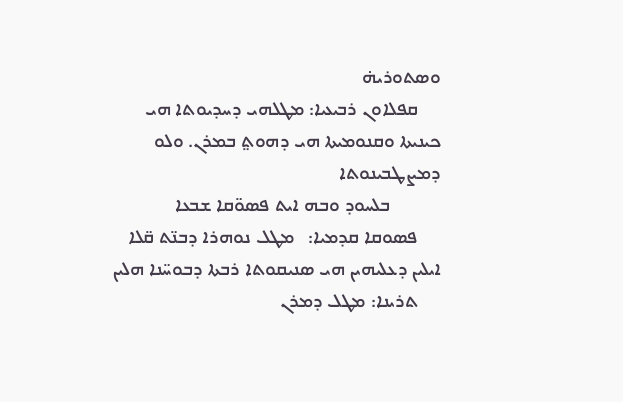ܘܣܬܘܪܝܗ̇
     ܩܦܠܐܘܢ ܪܒܝܥܝܐ: ܡܛܠܗܝ ܕܚܕܝܘܬܐ ܗܝ ܟܝܢܝܬܐ ܘܩܢܘܡܝܬܐ ܗܝ ܕܗܘܬ݀ ܒܡܪܢ. ܘܠܘ ܕܡܨܛܒܝܢܘܬܐ
           ܒܠܚܘܕ ܘܒܗ ܐܝܬ ܦܣܘ̈ܩܐ ܫܒܥܐ
     ܦܣܘܩܐ ܩܕܡܝܐ:   ܡܛܠ ܢܘܗܪܐ ܕܒܢ̈ܬ ܩ̈ܠܐ ܐܝܠܝܢ ܕܥܠܝܗܝܢ ܗܝ ܣܢܝܩܘܬܐ ܪܒܬܐ ܕܒܘܚ̈ܢܐ ܗܠܝܢ
     ܬܪܝܢܐ: ܡܛܠ ܕܡܪܢ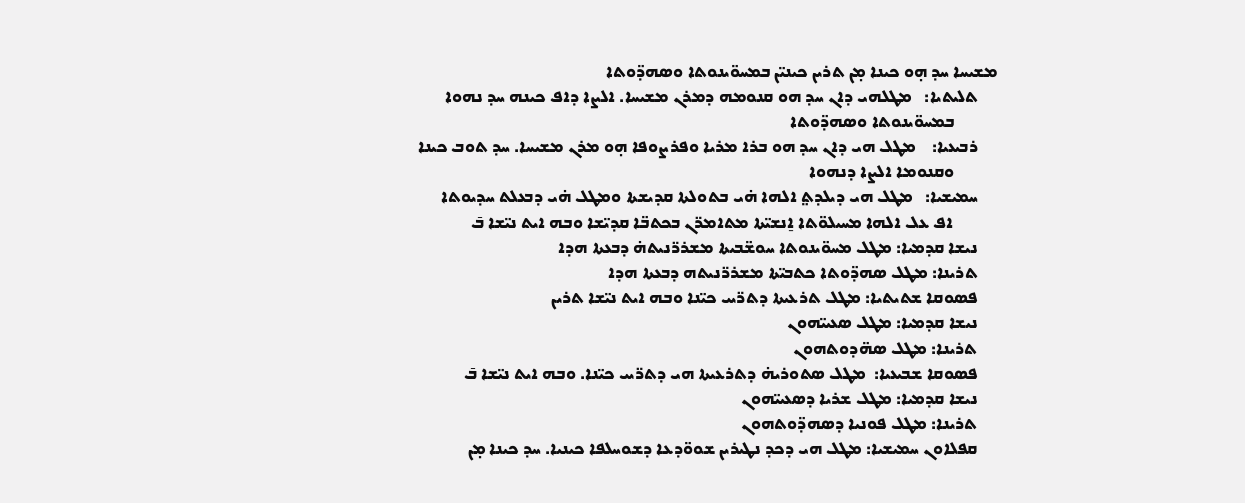ܡܫܝܚܐ ܚܕ ܗ̣ܘ ܟܝܢܐ ܡ̣ܢ ܬܪܝܢ ܟܝܢܝ̈ܢ ܒܡܚܘ̈ܝܢܘܬܐ ܘܣܗܕ̈ܘܬܐ
     ܬܠܝܬܝܐ:   ܡܛܠܗܝ ܕܐܢ ܚܕ ܗܘ ܩܢܘܡܗ ܕܡܪܢ ܡܫܝܚܐ. ܐܠܨܐ ܕܐܦ ܟܝܢܗ ܚܕ ܢܗܘܐ
           ܒܡܚܘ̈ܝܢܘܬܐ ܘܣܗܕ̈ܘܬܐ
     ܪܒܝܥܝܐ:    ܡܛܠ ܗܝ ܕܐܢ ܚܕ ܗܘ ܒܪܐ ܡܪܝܐ ܘܦܪܨܘܦܐ ܗ̣ܘ ܡܪܢ ܡܫܝܚܐ. ܚܕ ܬܘܒ ܟܝܢܐ
           ܘܩܢܘܡܐ ܐܠܨܐ ܕܢܗܘܐ
     ܚܡܝܫܝܐ:   ܡܛܠ ܗܝ ܕܝܠܕܬ݀ ܐܠܗܐ ܗ̇ܝ ܒܬܘܠܬܐ ܩܕܝܫܬܐ ܘܡܛܠ ܗ̇ܝ ܕܒܥܠܬ ܚܕܝܘܬܐ
           ܐܦ ܥܠ ܐܠܗܐ ܡܚܝܠܘ̈ܬܐ ܐ̱ܢܫܝ̈ܬܐ ܡܬܐܡܪ̈ܢ ܒܟܬܒ̈ܐ ܩܕܝ̈ܫܐ ܘܒܗ ܐܝܬ ܢܝ̈ܫܐ ܒ̄
     ܢܝܫܐ ܩܕܡܝܐ: ܡܛܠ ܡܚܘ̈ܝܢܘܬܐ ܚܘܫ̈ܒܝܬܐ ܡܫܪܪ̈ܢܝܬܗ̇ ܕܒܥܬܐ ܗܕܐ
     ܬܪܝܢܐ: ܡܛܠ ܣܗܕ̈ܘܬܐ ܟܬܒܝ̈ܬܐ ܡܫܪܪ̈ܢܝܬܗ ܕܒܥܬܐ ܗܕܐ
     ܦܣܘܩܐ ܫܬܝܬܝܐ: ܡܛܠ ܬܪܥܝܬܐ ܕܬܪ̈ܝܝ ܟܝ̈ܢܐ ܘܒܗ ܐܝܬ ܢܝ̈ܫܐ ܬܪܝܢ
     ܢܝܫܐ ܩܕܡܝܐ: ܡܛܠ ܣܥܝܝ̈ܗܘܢ
     ܬܪܝܢܐ: ܡܛܠ ܣܗ̈ܕܘܬܗܘܢ
     ܦܣܘܩܐ ܫܒܝܥܝܐ:  ܡܛܠ ܣܬܘܪܝܗ̇ ܕܬܪܥܝܬܐ ܗܝ ܕܬܪ̈ܝܝ ܟܝ̈ܢܐ. ܘܒܗ ܐܝܬ ܢܝ̈ܫܐ ܒ̄
     ܢܝܫܐ ܩܕܡܝܐ: ܡܛܠ ܫܪܝܐ ܕܣܥܝܝ̈ܗܘܢ
     ܬܪܝܢܐ: ܡܛܠ ܦܘܢܝܐ ܕܣܗܕ̈ܘܬܗܘܢ
     ܩܦܠܐܘܢ ܚܡܝܫܝܐ: ܡܛܠ ܗܝ ܕܟܕ ܢܛܝܪܝܢ ܫܘܘ̈ܕܥܐ ܕܫܘܚܠܦܐ ܟܝܢܝܐ. ܚܕ ܟܝܢܐ ܡ̣ܢ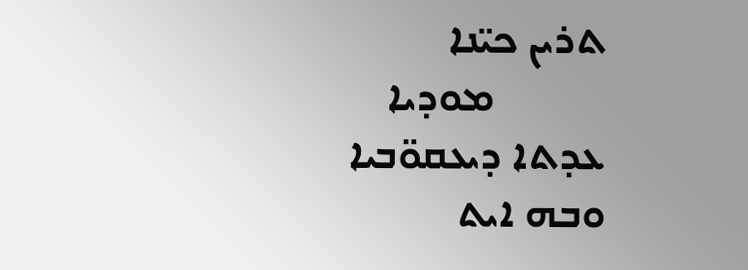ܬܪܝܢ ܟܝ̈ܢܐ
           ܡܘܕܝܐ ܥܕܬܐ ܕܝܥܩܘ̈ܒܝܐ ܘܒܗ ܐܝܬ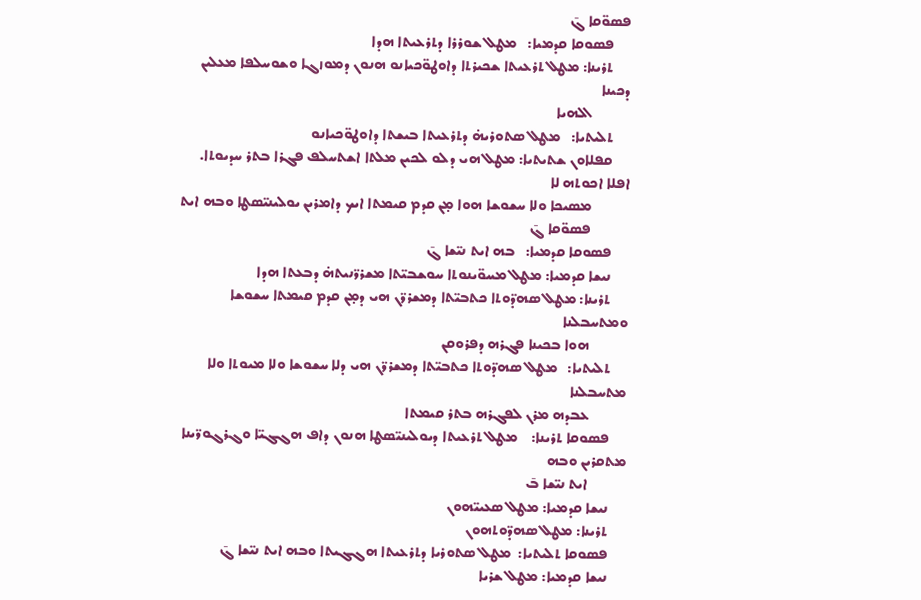ܦܣܘ̈ܩܐ ܓ̄
     ܦܣܘܩܐ ܩܕܡܝܐ:   ܡܛܠ ܫܘܪܪܐ ܕܬܪܥܝܬܐ ܗܕܐ
     ܬܪܝܢܐ: ܡܛܠ ܬܪܥܝܬܐ ܫܟܝܪܬܐ ܕܐܘܛܘ̈ܟܝܐܢܘ ܗܢܘܢ ܕܡܘܙܓܐ ܘܫܘܚܠܦܐ ܡܥܠܝܢ ܕܟܝܢܐ
           ܐܠܗܝܐ
     ܬܠܝܬܝܐ:   ܡܛܠ ܣܬܘܪܝܗ̇ ܕܬܪܥܝܬܐ ܒܝܫܬܐ ܕܐܘܛܘ̈ܟܝܐܢܘ
     ܩܦܠܐܘܢ ܫܬܝܬܝܐ: ܡܛܠ ܗܝ ܕܠܘ ܠܟܝܢ ܡܠܬܐ ܐܫܬܚܠܦ ܦܓܪܐ ܒܬܪ ܚܕܝܘܬܐ. ܐܦܠܐ ܐܟܘܬܗ ܠܐ
           ܡܣܝܟܐ ܘܠܐ ܚܫܘܫܐ ܗܘܐ ܡ̣ܢ ܩܕܡ ܩܝܡܬܐ ܐܝܟ ܕܐܡܪܝܢ ܝܘܠܝܢܝ̈ܣܛܐ ܘܒܗ ܐܝܬ
           ܦܣܘ̈ܩܐ ܓ̄
     ܦܣܘܩܐ ܩܕܡܝܐ:   ܒܗ ܐܝܬ ܢܝ̈ܫܐ ܓ̄
     ܢܝܫܐ ܩܕܡܝܐ: ܡܛܠ ܡܚܘ̈ܝܢܘܬܐ ܚܘܫܒܝ̈ܬܐ ܡܫܪܪ̈ܢܝܬܗ̇ ܕܒܥܬܐ ܗܕܐ
     ܬܪܝܢܐ: ܡܛܠ ܣܗܕ̈ܘܬܐ ܟܬܒܝ̈ܬܐ ܕܡܫܪܪ̈ܢ ܗܝ ܕܡ̣ܢ ܩܕܡ ܩܝܡܬܐ ܚܫܘܫܐ ܘܡܬܚܒܠܢܐ
           ܗܘܐ ܒܟܝܢܐ ܦܓܪܗ ܕܦܪܘܩܢ
     ܬܠܝܬܝܐ:   ܡܛܠ ܣܗܕ̈ܘܬܐ ܟܬܒܝ̈ܬܐ ܕܡܫܪܪ̈ܢ ܗܝ ܕܠܐ ܚܫܘܫܐ ܘܠܐ ܡܝܘܬܐ ܘܠܐ ܡܬܚܒܠܢܐ
           ܥܒܕܗ ܡܪܢ ܠܦܓܪܗ ܒܬܪ ܩܝܡܬܐ
     ܦܣܘܩܐ ܬܪܝܢܐ:    ܡܛܠ ܬܪܥܝܬܐ ܕܝܘܠܝܢܝ̈ܣܛܐ ܗܢܘܢ ܕܐܦ ܗܓܓܝ̈ܐ ܘܓܪܓܘܪ̈ܝܢܐ ܡܬܩܪܝܢ ܘܒܗ
           ܐܝܬ ܢܝ̈ܫܐ ܒ̄
     ܢܝܫܐ ܩܕܡܝܐ: ܡܛܠ ܣܥܝܝ̈ܗܘܢ
     ܬܪܝܢܐ: ܡܛܠ ܣܗܕ̈ܘܬܗܘܢ
     ܦܣܘܩܐ ܬܠܝܬܝܐ:  ܡܛܠ ܣܬܘܪܝܐ ܕܬܪܥܝܬܐ ܗܓܓܝܬܐ ܘܒܗ ܐܝܬ ܢܝ̈ܫܐ ܓ̄
     ܢܝܫܐ ܩܕܡܝܐ: ܡܛܠ ܫܪܝܐ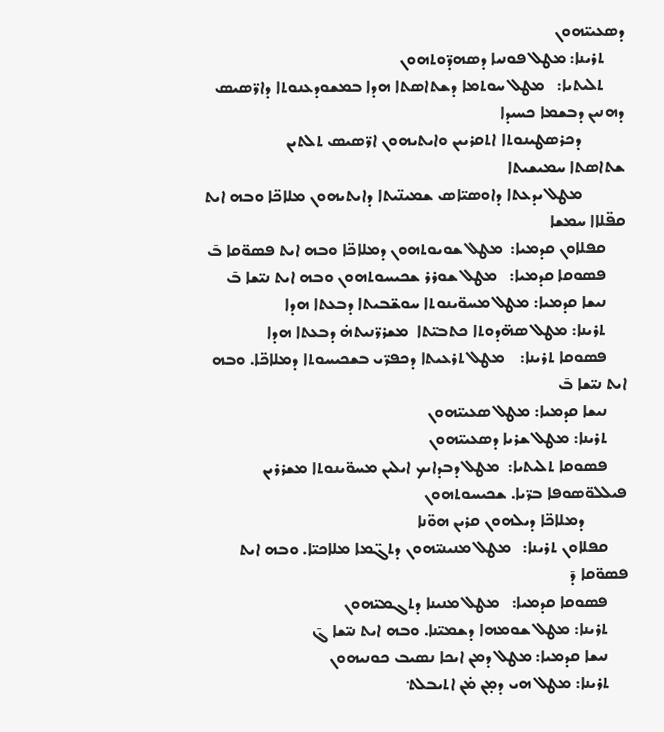ܕܣܥܝܝ̈ܗܘܢ
     ܬܪܝܢܐ: ܡܛܠ ܦܘܢܝܐ ܕܣܗܕ̈ܘܬܗܘܢ
     ܬܠܝܬܝܐ:   ܡܛܠ ܚܘܬܡܐ ܕܫܬܐܣܬܐ ܗܕܐ ܒܡܫܘܕܥܢܘܬܐ ܕܐܪ̈ܣܝܣ ܕܗܢܝܢ ܕܒܫܡܐ ܟܚܝܕܐ
           ܕܟܪܣܛܝܢܘܬܐ ܐܬܩܪܝܝܢ ܘܐܝܬܝܗܘܢ ܐܪ̈ܣܝܣ ܬܠܬܝܢ
ܫܬܐܣܬܐ ܚܡܝܫܝܬܐ
           ܡܛܠ ܝܕܥܬܐ ܕܐܘܣܝ̈ܐܣ ܫܡܝܢ̈ܝܬܐ ܕܐܝܬܝܗܘܢ ܡܠܐܟ̈ܐ ܘܒܗ ܐܝܬ ܩܦ̈ܠܐܐ ܚܡܫܐ
     ܩܦܠܐܘܢ ܩܕܡܝܐ:  ܡܛܠ ܫܘܝܘܬܗܘܢ ܕܡܠܐܟ̈ܐ ܘܒܗ ܐܝܬ ܦܣܘ̈ܩܐ ܒ̄
     ܦܣܘܩܐ ܩܕܡܝܐ:   ܡܛܠ ܫܘܪܪ ܫܟܝܚܘܬܗܘܢ ܘܒܗ ܐܝܬ ܢܝ̈ܫܐ ܒ̄
     ܢܝܫܐ ܩܕܡܝܐ: ܡܛܠ ܡܚܘ̈ܝܢܘܬܐ ܚܘܫ̈ܒܝܬܐ ܕܒܥܬܐ ܗܕܐ
     ܬܪܝܢܐ: ܡܛܠ ܣܗ̈ܕܘܬܐ ܟܬܒܝ̈ܬܐ  ܡܫܪܪ̈ܢܝܬܗ̇ ܕܒܥܬܐ ܗܕܐ
     ܦܣܘܩܐ ܬܪܝܢܐ:    ܡܛܠ ܬܪܥܝܬܐ ܕܟܦܪ̈ܝ ܒܫܟܝܚܘܬܐ ܕܡܠܐܟ̈ܐ. ܘܒܗ ܐܝܬ ܢܝ̈ܫܐ ܒ̄
     ܢܝܫܐ ܩܕܡܝܐ: ܡܛܠ ܣܥܝܝ̈ܗܘܢ
     ܬܪܝܢܐ: ܡܛܠ ܫܪܝܐ ܕܣܥܝܝ̈ܗܘܢ
     ܦܣܘܩܐ ܬܠܝܬܝܐ:  ܡܛܠ ܕܒܕܐܝܟ ܐܝܠܝܢ ܡܚܘ̈ܝܢܘܬܐ ܡܫܪܪܝܢ ܦܝܠܠܘ̈ܣܘܦܐ ܒܪ̈ܝܐ. ܫܟܝܚܘܬܗܘܢ
           ܕܡܠܐܟ̈ܐ ܕܝܠܗܘܢ ܩܪܝܢ ܗܘ̈ܢܐ
     ܩܦܠܐܘܢ ܬܪܝܢܐ:   ܡܛܠ ܡܢܝܢܝ̈ܗܘܢ ܕܬܓ̈ܡܐ ܡܠܐܟܝ̈ܐ. ܘܒܗ ܐܝܬ ܦܣܘ̈ܩܐ ܕ̄
     ܦܣܘܩܐ ܩܕܡܝܐ:   ܡܛܠ ܡܢܝܢܐ ܕܬܓܡܝ̈ܗܘܢ
     ܬܪܝܢܐ: ܡܛܠ ܫܘܡܗܐ ܕܫܡܝ̈ܢܐ. ܘܒܗ ܐܝܬ ܢܝ̈ܫܐ ܓ̄
     ܢܝܫܐ ܩܕܡܝܐ: ܡܛܠ ܕܡܢ ܐܝܟܐ ܢܣܝܒ ܟܘܢܝܗܘܢ
     ܬܪܝܢܐ: ܡܛܠ ܗܝ ܕܡ̣ܢ ܡ̇ܢ ܐܬܝܒܠܬ݀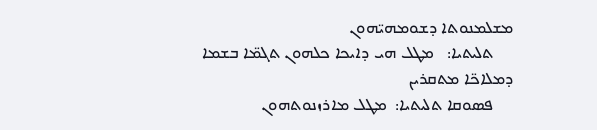ܡܫܠܡܢܘܬܐ ܕܫܘܡܗܝ̈ܗܘܢ
     ܬܠܝܬܝܐ:   ܡܛܠ ܗܝ ܕܐܝܟܐ ܟܠܗܘܢ ܬܓܡ̈ܐ ܒܫܡܐ ܕܡܠܐܟ̈ܐ ܡܬܩܪܝܢ
     ܦܣܘܩܐ ܬܠܝܬܝܐ:  ܡܛܠ ܡܐܪܙܢܘܬܗܘܢ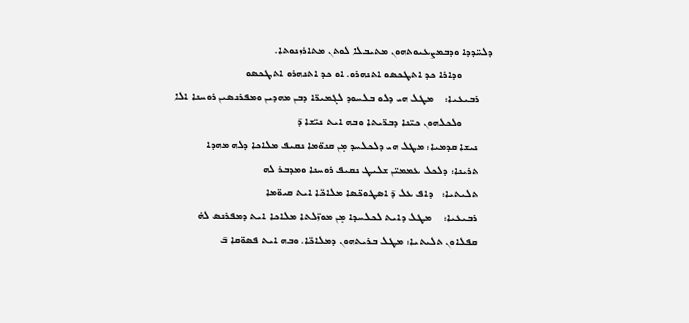ܕܠܚ̈ܕܕܐ ܘܕܒܡܨܥܝܘܬܗܘܢ ܡܬܝܒܠܐ ܠܘܬܢ ܡܬܐܪܙܢܘܬܐ.
           ܘܕܐܪܐ ܟܕ ܐܬܛܟܣܘ ܐܬܢܗܪܘ. ܐܘ ܟܕ ܐܬܢܗܪܘ ܐܬܛܟܣܘ
     ܪܒܝܥܝܐ:    ܡܛܠ ܗܝ ܕܠܘ ܒܠܚܘܕ ܠܓܡܝܪ̈ܐ ܕܒܢ ܡܗܕܝܢ ܘܡܦܪܢܣܝܢ ܪܘܚܢܐ ܐܠܐ
           ܘܠܟܠܗܘܢ ܟܝ̈ܢܐ ܕܒܪ̈ܝܬܐ ܘܒܗ ܐܝܬ ܢܝ̈ܫܐ ܕ̄
     ܢܝܫܐ ܩܕܡܝܐ: ܡܛܠ ܗܝ ܕܠܟܠܚܕ ܡ̣ܢ ܩܢܘ̈ܡܐ ܢܩܝܦ ܡܠܐܟܐ ܕܠܗ ܡܗܕܐ
     ܬܪܝܢܐ: ܕܠܟܠ ܥܡܡܝ̈ܢ ܫܠܝܛ ܢܩܝܦ ܪܘܚܢܐ ܘܡܕܒܪ ܠܗ
     ܬܠܝܬܝܐ:   ܕܐܦ ܥܠ ܕ̄ ܐܣܛܘܟ̈ܣܐ ܡܠܐܟ̈ܐ ܐܝܬ ܩܝܘ̈ܡܐ
     ܪܒܝܥܝܐ:    ܡܛܠ ܕܐܝܬ ܠܟܠܚܕܐ ܡ̣ܢ ܡܘܙ̈ܠܬܐ ܡܠܐܟܐ ܐܝܬ ܕܡܦܪܢܣ ܠܗ̇
     ܩܦܠܐܘܢ ܬܠܝܬܝܐ: ܡܛܠ ܒܪܝܬܗܘܢ ܕܡܠܐܟ̈ܐ. ܘܒܗ ܐܝܬ ܦܣܘ̈ܩܐ ܒ̄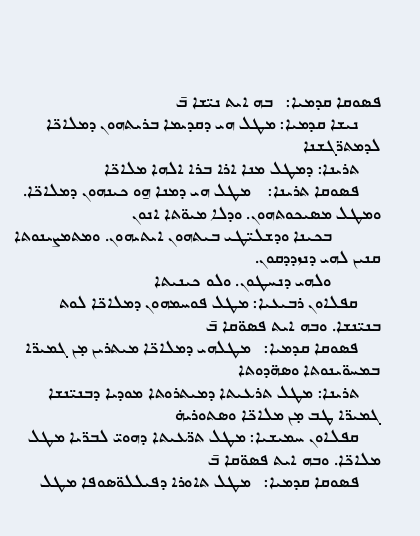ܦܣܘܩܐ ܩܕܡܝܐ:   ܒܗ ܐܝܬ ܢܝ̈ܫܐ ܒ̄
     ܢܝܫܐ ܩܕܡܝܐ: ܡܛܠ ܗܝ ܕܩܕܝܡܐ ܒܪܝܬܗܘܢ ܕܡܠܐܟ̈ܐ ܠܕܡܬܪ̈ܓܫܢܐ
     ܬܪܝܢܐ: ܕܡܛܠ ܡܢܐ ܐܪܐ ܒܪܐ ܐܠܗܐ ܡܠܐܟ̈ܐ
     ܦܣܘܩܐ ܬܪܝܢܐ:    ܡܛܠ ܗܝ ܕܡܢܐ ܗ̱ܘ ܟܝܢܗܘܢ ܕܡܠܐܟ̈ܐ. ܘܡܛܠ ܡܣܝܟܘܬܗܘܢ. ܘܕܠܐ ܡܝܘ̈ܬܐ ܐܢܘܢ
           ܒܟܝܢܐ ܘܕܫܠܝ̈ܛܝ ܒܝܬܗܘܢ ܐܝܬܝܗܘܢ. ܘܡܬܡܨܝܢܘܬܐ ܩܢܝܢ ܠܗܝ ܕܢܙܕܕܩܘܢ.
           ܘܠܗܝ ܕܢܚܛܘܢ. ܘܠܘ ܟܝܢܝܬܐ
     ܩܦܠܐܘܢ ܪܒܝܥܝܐ: ܡܛܠ ܦܘܚܡܗܘܢ ܕܡܠܐܟ̈ܐ ܠܘܬ ܒܢܝ̈ܢܫܐ. ܘܒܗ ܐܝܬ ܦܣܘ̈ܩܐ ܒ̄
     ܦܣܘܩܐ ܩܕܡܝܐ:   ܡܛܠܗܝ ܕܡܠܐܟ̈ܐ ܡܝܬܪܝܢ ܡ̣ܢ ܓܡܝܪ̈ܐ ܒܡܚܘ̈ܝܢܘܬܐ ܘܣܗ̈ܕܘܬܐ
     ܬܪܝܢܐ: ܡܛܠ ܬܪܥܝܬܐ ܕܡܝܬܪܘܬܐ ܡܘܕܝܐ ܕܒܢܝ̈ܢܫܐ ܓܡܝܪ̈ܐ ܛܒ ܡ̣ܢ ܡܠܐܟ̈ܐ ܘܣܬܘܪܝܗ̇
     ܩܦܠܐܘܢ ܚܡܝܫܝܐ: ܡܛܠ ܬܪ̈ܥܝܬܐ ܕܗܘܝ̈ ܠܒܪ̈ܝܐ ܡܛܠ ܡܠܐܟ̈ܐ. ܘܒܗ ܐܝܬ ܦܣܘ̈ܩܐ ܒ̄
     ܦܣܘܩܐ ܩܕܡܝܐ:   ܡܛܠ ܬܐܘܪܐ ܕܦܝܠܠܘ̈ܣܘܦܐ ܡܛܠ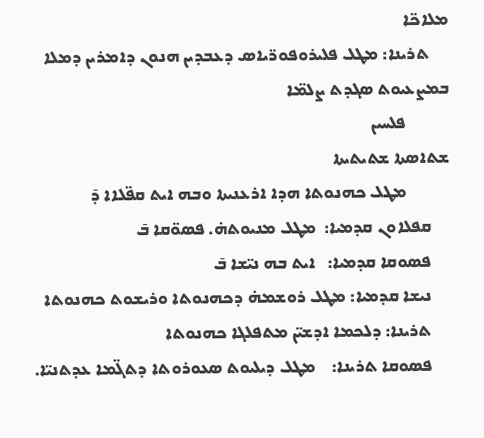ܡܠܐܟ̈ܐ
     ܬܪܝܢܐ: ܡܛܠ ܦܠܝܪܘܦܘܪ̈ܝܐܣ ܕܥܒܕܝܢ ܗܢܘܢ ܕܐܡܪܝܢ ܕܡܠܐ ܒܡܨܥܝܘܬ ܣܓܕܬ ܨܠܡ̈ܐ
           ܦܠܚܝܢ
ܫܬܐܣܬܐ ܫܬܝܬܝܬܐ
           ܡܛܠ ܟܗܢܘܬܐ ܗܕܐ ܐܪܥܢܝܬܐ ܘܒܗ ܐܝܬ ܩܦ̈ܠܐܐ ܕ̄
     ܩܦܠܐܘܢ ܩܕܡܝܐ:  ܡܛܠ ܡܢܝܘܬܗ̇. ܦܣܘ̈ܩܐ ܒ̄
     ܦܣܘܩܐ ܩܕܡܝܐ:   ܐܝܬ ܒܗ ܢܝ̈ܫܐ ܒ̄
     ܢܝܫܐ ܩܕܡܝܐ: ܡܛܠ ܪܘܫܡܗ̇ ܕܟܗܢܘܬܐ ܘܪܝܫܘܬ ܟܗܢܘܬܐ
     ܬܪܝܢܐ: ܕܠܟܡܐ ܐܕܫܝ̈ܢ ܡܬܦܠܓܐ ܟܗܢܘܬܐ
     ܦܣܘܩܐ ܬܪܝܢܐ:    ܡܛܠ ܕܝܠܝܘܬ ܣܥܘܪܘܬܐ ܕܬܓ̈ܡܐ ܥܕܬܢܝ̈ܐ.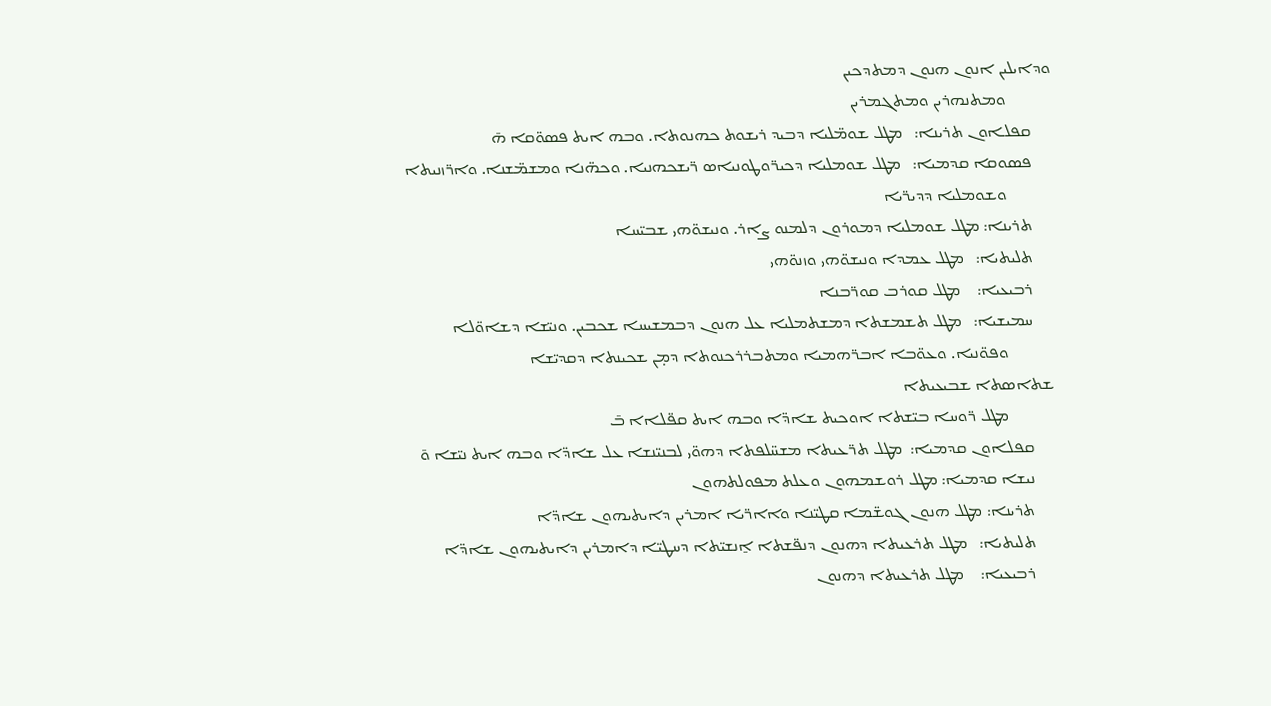ܘܕܐܝܠܝܢ ܐܢܘܢ ܗܢܘܢ ܕܡܬܕܟܝܢ
           ܘܡܬܢܗܪܝܢ ܘܡܬܓܡܪܝܢ
     ܩܦܠܐܘܢ ܬܪܝܢܐ:   ܡܛܠ ܫܘܡ̈ܠܝܐ ܕܒܝܕ ܪܝܫܘܬ ܟܗܢܘܬܐ. ܘܒܗ ܐܝܬ ܦܣܘ̈ܩܐ ܗ̄
     ܦܣܘܩܐ ܩܕܡܝܐ:   ܡܛܠ ܫܘܡܠܝܐ ܕܟܝܪ̈ܘܛܘܢܝܐܣ ܪ̈ܝܫܟܗܢܝܐ. ܘܟܗ̈ܢܐ ܘܡܫܡ̈ܫܢܐ. ܘܐܪ̈ܙܢܝܬܐ
           ܘܫܘܡܠܝܐ ܕܕܝܪ̈ܝܐ
     ܬܪܝܢܐ: ܡܛܠ ܫܘܡܠܝܐ ܕܡܘܪܘܢ ܕܠܡܢܘ ܨܐܪ. ܘܢܝܫܘ̈ܗܝ ܫܒܝ̈ܚܐ
     ܬܠܝܬܝܐ:   ܡܛܠ ܥܡܕܐ ܘܢܝܫܘ̈ܗܝ ܘܙܢܘ̈ܗܝ
     ܪܒܝܥܝܐ:    ܡܛܠ ܩܘܪܒ ܩܘܪ̈ܒܢܐ
     ܚܡܝܫܝܐ:   ܡܛܠ ܬܫܡܫܬܐ ܕܡܫܬܡܠܝܐ ܥܠ ܗܢܘܢ ܕܒܡܫܝܚܐ ܫܟܒܝܢ. ܘܢܝ̈ܫܐ ܕܫܐܘ̈ܠܐ
           ܘܦܘ̈ܢܝܐ. ܘܥܘ̈ܒܐ ܐܒܪ̈ܗܡܝܐ ܘܡܬܒܪܪܟܢܘܬܐ ܕܡ̣ܢ ܫܟܝܢܬܐ ܕܩܕܝ̈ܫܐ
ܫܬܐܣܬܐ ܫܒܝܥܝܬܐ
           ܡܛܠ ܪ̈ܘܚܐ ܒܝ̈ܫܬܐ ܐܘܟܝܬ ܫܐܕ̈ܐ ܘܒܗ ܐܝܬ ܩܦ̈ܠܐܐ ܒ̄
     ܩܦܠܐܘܢ ܩܕܡܝܐ:  ܡܛܠ ܬܪ̈ܥܝܬܐ ܡܫܚ̈ܠܦܬܐ ܕܗܘ̈ܝ ܠܒܢܝ̈ܢܫܐ ܥܠ ܫܐܕ̈ܐ ܘܒܗ ܐܝܬ ܢܝ̈ܫܐ ܘ̄
     ܢܝܫܐ ܩܕܡܝܐ: ܡܛܠ ܪܘܫܡܗܘܢ ܘܥܠܬ ܡܦܘܠܬܗܘܢ
     ܬܪܝܢܐ: ܡܛܠ ܗܢܘܢ ܓܘܫ̈ܡܐ ܩܛܝ̈ܢܐ ܘܐܐܪ̈ܝܐ ܐܡܪܝܢ ܕܐܝܬܝܗܘܢ ܫܐܕ̈ܐ
     ܬܠܝܬܝܐ:   ܡܛܠ ܬܪܥܝܬܐ ܕܗܢܘܢ ܕܢܦ̈ܫܬܐ ܐ̱ܢܫܝ̈ܬܐ ܕܚܛܝ̈ܐ ܕܐܡܪܝܢ ܕܐܝܬܝܗܘܢ ܫܐܕ̈ܐ
     ܪܒܝܥܝܐ:    ܡܛܠ ܬܪܥܝܬܐ ܕܗܢܘܢ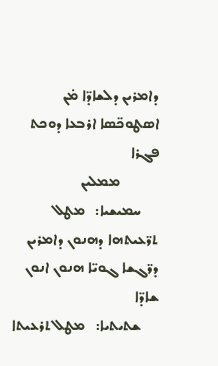ܕܐܡܪܝܢ ܕܠܫܐܕ̈ܐ ܡ̇ܢ ܐܣܛܘܟ̈ܣܐ ܐܪܒܥܐ ܕܘܟܬ ܦܓܪܐ
           ܡܡܠܝܢ
     ܚܡܝܫܝܐ:   ܡܛܠ ܬܪ̈ܥܝܬܗܐ ܕܗܢܘܢ ܕܐܡܪܝܢ ܕܪ̈ܓܫܐ ܓܘܝ̈ܐ ܗܢܘܢ ܐܢܘܢ ܫܐܕ̈ܐ
     ܫܬܝܬܝܐ:   ܡܛܠ ܬܪܥܝܬܐ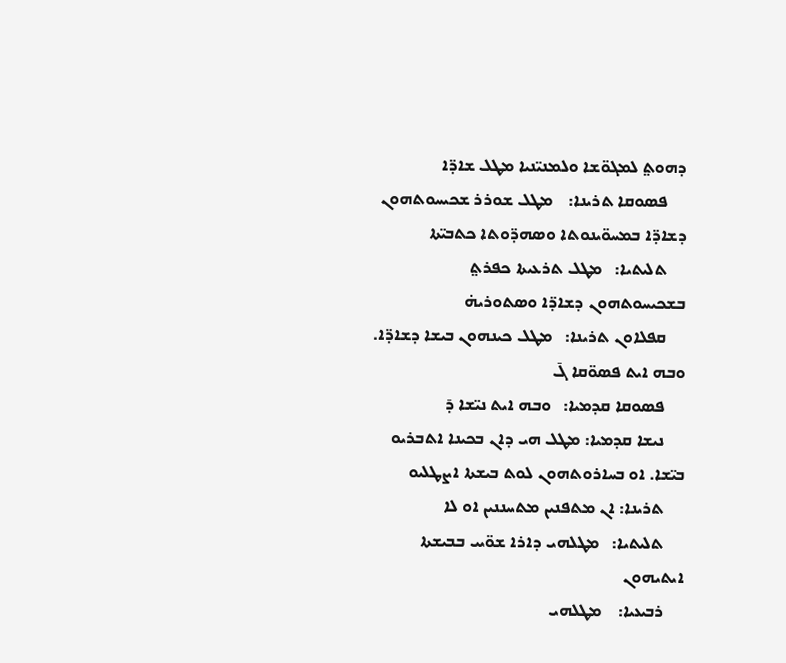ܕܗܘܬ݀ ܠܡܓܘ̈ܫܐ ܘܠܡܢܝ̈ܢܝܐ ܡܛܠ ܫܐܕ̈ܐ
     ܦܣܘܩܐ ܬܪܝܢܐ:    ܡܛܠ ܫܘܪܪ ܫܟܝܚܘܬܗܘܢ ܕܫܐܕ̈ܐ ܒܡܚܘ̈ܝܢܘܬܐ ܘܣܗܕ̈ܘܬܐ ܟܬܒܝ̈ܬܐ
     ܬܠܝܬܝܐ:   ܡܛܠ ܬܪܥܝܬܐ ܟܦܪܬ݀ ܒܫܟܝܚܘܬܗܘܢ ܕܫܐܕ̈ܐ ܘܣܬܘܪܝܗ̇
     ܩܦܠܐܘܢ ܬܪܝܢܐ:   ܡܛܠ ܟܝܢܗܘܢ ܒܝܫܐ ܕܫܐܕ̈ܐ. ܘܒܗ ܐܝܬ ܦܣܘ̈ܩܐ ܓ̄
     ܦܣܘܩܐ ܩܕܡܝܐ:   ܘܒܗ ܐܝܬ ܢܝ̈ܫܐ ܕ̄
     ܢܝܫܐ ܩܕܡܝܐ: ܡܛܠ ܗܝ ܕܐܢ ܒܟܝܢܐ ܐܬܒܪܝܘ ܒܝ̈ܫܐ. ܐܘ ܒܚܐܪܘܬܗܘܢ ܠܘܬ ܒܝܫܬܐ ܐܨܛܠܝܘ
     ܬܪܝܢܐ: ܐܢ ܡܬܦܢܝܢ ܡܬܚܢܢܝܢ ܐܘ ܠܐ
     ܬܠܝܬܝܐ:   ܡܛܠܗܝ ܕܐܪܐ ܫܘ̈ܝܝ ܒܒܝܫܬܐ ܐܝܬܝܗܘܢ
     ܪܒܝܥܝܐ:    ܡܛܠܗܝ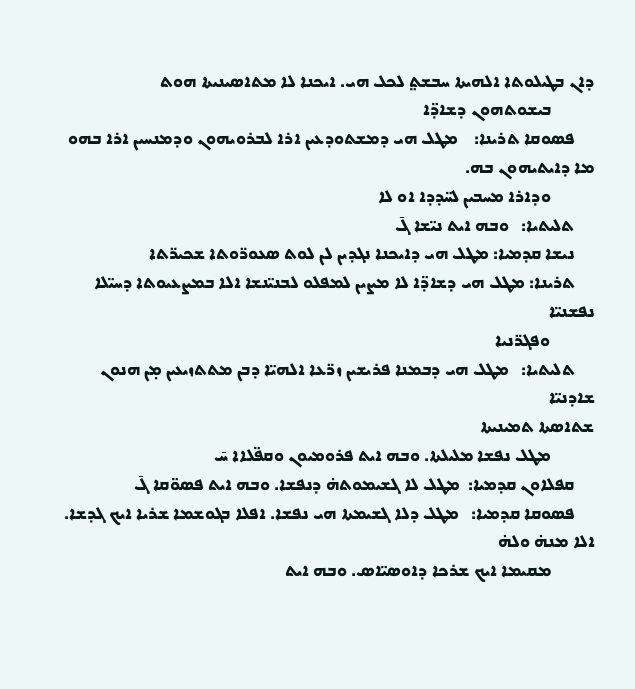ܕܐܢ ܒܛܝܠܘܬܐ ܐܠܗܝܬܐ ܚܒܫܬ݀ ܠܟܠ ܗܝ. ܐܝܟܢܐ ܠܐ ܡܬܐܣܝܢܝܬܐ ܗܘܬ
           ܒܝܫܘܬܗܘܢ ܕܫܐܕ̈ܐ
     ܦܣܘܩܐ ܬܪܝܢܐ:    ܡܛܠ ܗܝ ܕܡܫܬܘܕܥܝܢ ܐܪܐ ܠܒܪܘܝܗܘܢ ܘܕܡܢܚܝܢ ܐܪܐ ܒܗܘ ܡܐ ܕܐܝܬܝܗܘܢ ܒܗ.
           ܘܕܐܪܐ ܡܚܒܝܢ ܠܚ̈ܕܕܐ ܐܘ ܠܐ
     ܬܠܝܬܝܐ:   ܘܒܗ ܐܝܬ ܢܝ̈ܫܐ ܓ̄
     ܢܝܫܐ ܩܕܡܝܐ: ܡܛܠ ܗܝ ܕܐܝܟܢܐ ܢܓܕܝܢ ܠܢ ܠܘܬ ܣܥܘܪ̈ܘܬܐ ܫܟܝܪ̈ܬܐ
     ܬܪܝܢܐ: ܡܛܠ ܗܝ ܕܫܐܕ̈ܐ ܠܐ ܡܨܝܢ ܠܡܦܠܘ ܠܒܢܝ̈ܢܫܐ ܐܠܐ ܒܡܨܥܝܘܬܐ ܕܚܝ̈ܠܐ ܢܦܫܢܝ̈ܐ
           ܘܦܓܪ̈ܢܝܐ
     ܬܠܝܬܝܐ:   ܡܛܠ ܗܝ ܕܒܡܢܐ ܦܪܝܫܝܢ ܙܪ̈ܥܐ ܐܠܗܝ̈ܐ ܕܒܢ ܡܬܬܙܝܥܝܢ ܡ̣ܢ ܗܢܘܢ ܫܐܕܢܝ̈ܐ
ܫܬܐܣܬܐ ܬܡܝܢܝܬܐ
           ܡܛܠ ܢܦܫܐ ܡܠܝܠܬܐ. ܘܒܗ ܐܝܬ ܦܪܘܡܝܘܢ ܘܩܦ̈ܠܐܐ ܚ̄
     ܩܦܠܐܘܢ ܩܕܡܝܐ:  ܡܛܠ ܠܐ ܓܫܝܡܘܬܗ̇ ܕܢܦܫܐ. ܘܒܗ ܐܝܬ ܦܣܘ̈ܩܐ ܓ̄
     ܦܣܘܩܐ ܩܕܡܝܐ:   ܡܛܠ ܕܠܐ ܓܫܝܡܬܐ ܗܝ ܢܦܫܐ. ܐܦܠܐ ܒܓܘܫܡܐ ܫܪܝܐ ܐܝܟ ܓܕܫܐ. ܐܠܐ ܡܢܗ̇ ܘܠܗ̇
           ܡܩܝܡܐ ܐܝܟ ܫܪܟܐ ܕܐܘܣܝ̈ܐܣ. ܘܒܗ ܐܝܬ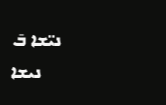ܢܝ̈ܫܐ ܒ̄
     ܢܝܫܐ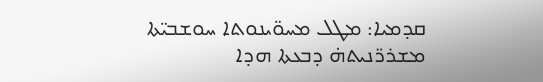ܩܕܡܝܐ: ܡܛܠ ܡܚܘ̈ܝܢܘܬܐ ܚܘܫܒܝ̈ܬܐ ܡܫܪܪ̈ܢܝܬܗ̇ ܕܒܥܬܐ ܗܕܐ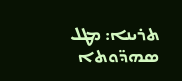ܬܪܝܢܐ: ܡܛܠ ܣܗܕ̈ܘܬܐ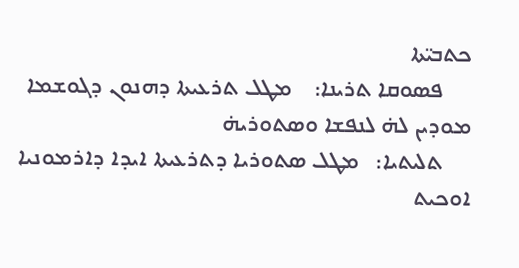ܟܬܒܝ̈ܬܐ
     ܦܣܘܩܐ ܬܪܝܢܐ:    ܡܛܠ ܬܪܥܝܬܐ ܕܗܢܘܢ ܕܓܘܫܡܐ ܡܘܕܝܢ ܠܗ̇ ܠܢܦܫܐ ܘܣܬܘܪܝܗ̇
     ܬܠܝܬܝܐ:   ܡܛܠ ܣܬܘܪܝܐ ܕܬܪܥܝܬܐ ܐܝܕܐ ܕܐܪܡܘܢܝܐ ܐܘܟܝܬ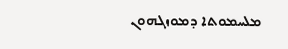ܡܠܚܡܘܬܐ ܕܡܘܙܓܗܘܢ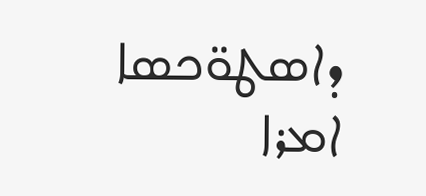ܕܐܣܛܘ̈ܟܣܐ ܐܡܪܐ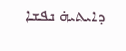ܕܐܝܬܝܗ̇ ܢܦܫܐ